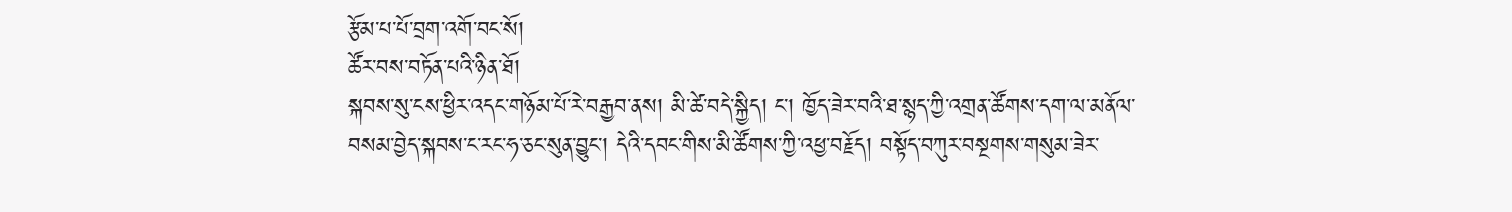རྩོམ་པ་པོ་བྲག་འགོ་བང་སོ།
ཚོར་བས་བཏོན་པའི་ཉིན་ཐོ།
སྐབས་སུ་ངས་ཕྱིར་འདང་གཉོམ་པོ་རེ་བརྒྱབ་ནས། མི་ཚེ་བདེ་སྐྱིད། ང་། ཁྱོད་ཟེར་བའི་ཐ་སྙད་ཀྱི་འགྲན་ཚོགས་དག་ལ་མནོལ་བསམ་བྱེད་སྐབས་ང་རང་ཧ་ཅང་སུན་བྱུང་། དེའི་དབང་གིས་མི་ཚོགས་ཀྱི་འཕྱ་བརྗོད། བསྟོད་བཀུར་བསྔགས་གསུམ་ཟེར་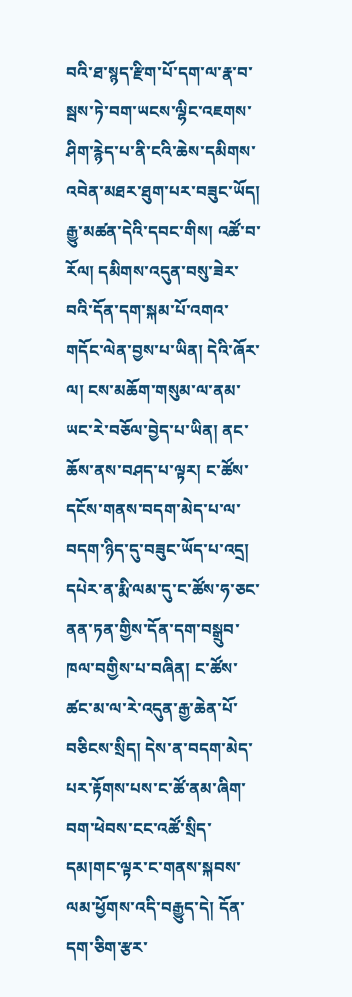བའི་ཐ་སྙད་རྫིག་པོ་དག་ལ་རྣ་བ་སྦས་ཏེ་བག་ཡངས་ལྷིང་འཇགས་ཤིག་རྙེད་པ་ནི་ངའི་ཆེས་དམིགས་འབེན་མཐར་ཐུག་པར་བཟུང་ཡོད། རྒྱུ་མཚན་དེའི་དབང་གིས། འཚོ་བ་རོལ། དམིགས་འདུན་བསུ་ཟེར་བའི་དོན་དག་སྐམ་པོ་འགའ་གདོང་ལེན་བྱས་པ་ཡིན། དེའི་ཞོར་ལ། ངས་མཆོག་གསུམ་ལ་ནམ་ཡང་རེ་བཅོལ་བྱེད་པ་ཡིན། ནང་ཆོས་ནས་བཤད་པ་ལྟར། ང་ཚོས་དངོས་གནས་བདག་མེད་པ་ལ་བདག་ཉིད་དུ་བཟུང་ཡོད་པ་འདྲ། དཔེར་ན་རྨི་ལམ་དུ་ང་ཚོས་ཧ་ཅང་ནན་ཏན་གྱིས་དོན་དག་བསྒྲུབ་ཁལ་བགྱིས་པ་བཞིན། ང་ཚོས་ཚང་མ་ལ་རེ་འདུན་རྒྱ་ཆེན་པོ་བཅིངས་སྲིད། དེས་ན་བདག་མེད་པར་རྟོགས་པས་ང་ཚོ་ནམ་ཞིག་བག་ཕེབས་ངང་འཚོ་སྲིད་དམ།གང་ལྟར་ང་གནས་སྐབས་ལམ་ཕྱོགས་འདི་བརྒྱུད་དེ། དོན་དག་ཅིག་རྩར་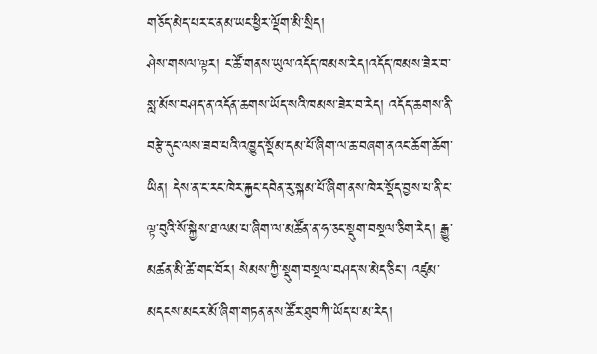གཅོད་མེད་པར་ང་ནམ་ཡང་ཕྱིར་ལྡོག་མི་སྲིད།
ཤེས་གསལ་ལྟར། ང་ཚོ་གནས་ཡུལ་འདོད་ཁམས་རེད།འདོད་ཁམས་ཟེར་བ་སླ་མོས་བཤད་ན་འདོན་ཆགས་ཡོད་སའི་ཁམས་ཟེར་བ་རེད། འདོད་ཆགས་ནི་བརྩེ་དུང་ལས་ཟབ་པའི་འཁྱུད་སྡོམ་དམ་པོ་ཞིག་ལ་ཆ་བཞག་ནའང་ཆོག་ཆོག་ཡིན། དེས་ན་ང་རང་ཁེར་རྐྱང་དབེན་རུ་སྐམ་པོ་ཞིག་ནས་ཁེར་སྡོད་བྱས་པ་ནི་ང་ལྟ་བུའི་སོ་སྐྱེས་ཐ་ལམ་པ་ཞིག་ལ་མཚོན་ན་ཧ་ཅང་སྡུག་བསྔལ་ཅིག་རེད། རྒྱུ་མཚན་མི་ཚེ་གང་བོར། སེམས་ཀྱི་སྡུག་བསྔལ་བཤད་ས་མེད་ཅིང་། འཛུམ་མདངས་མངར་མོ་ཞིག་གཏན་ནས་ཚོར་ཐུབ་ཀི་ཡོད་པ་མ་རེད།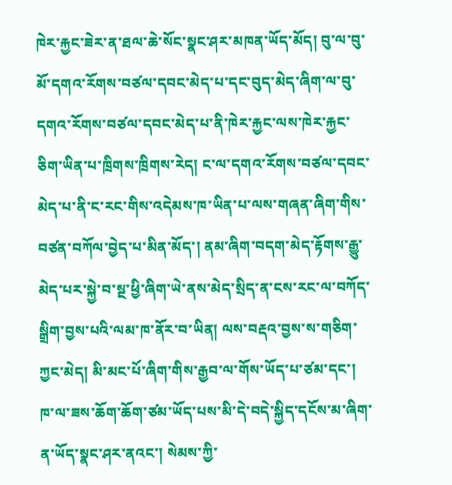ཁེར་རྐྱང་ཟེར་ན་ཐལ་ཆེ་སོང་སྣང་ཤར་མཁན་ཡོད་མོད། བུ་ལ་བུ་མོ་དགའ་རོགས་བཙལ་དབང་མེད་པ་དང་བུད་མེད་ཞིག་ལ་བུ་དགའ་རོགས་བཙལ་དབང་མེད་པ་ནི་ཁེར་རྐྱང་ལས་ཁེར་རྐྱང་ཅིག་ཡིན་པ་ཁྲིགས་ཁྲིགས་རེད། ང་ལ་དགའ་རོགས་བཙལ་དབང་མེད་པ་ནི་ང་རང་གིས་འདེམས་ཁ་ཡིན་པ་ལས་གཞན་ཞིག་གིས་བཙན་བཀོལ་བྱེད་པ་མིན་མོད་། ནམ་ཞིག་བདག་མེད་རྟོགས་རྒྱུ་མེད་པར་སྐྱེ་བ་སྔ་ཕྱི་ཞིག་ཡེ་ནས་མེད་སྲིད་ན་ངས་རང་ལ་བཀོད་སྒྲིག་བྱས་པའི་ལམ་ཁ་ནོར་བ་ཡིན། ལས་བརྡའ་བྱས་ས་གཅིག་ཀྱང་མེད། མི་མང་པོ་ཞིག་གིས་རྒྱབ་ལ་གོས་ཡོད་པ་ཙམ་དང་། ཁ་ལ་ཟས་ཆོག་ཆོག་ཙམ་ཡོད་པས་མི་དེ་བདེ་སྐྱིད་དངོས་མ་ཞིག་ན་ཡོད་སྣང་ཤར་ནའང་། སེམས་ཀྱི་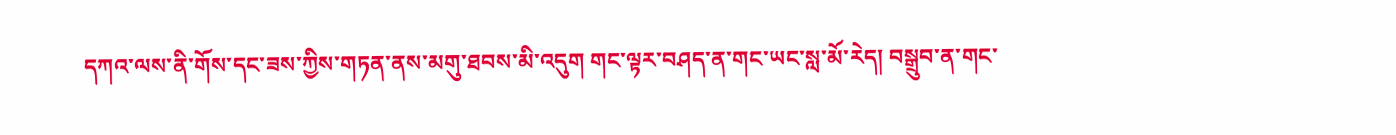དཀའ་ལས་ནི་གོས་དང་ཟས་ཀྱིས་གཏན་ནས་མགུ་ཐབས་མི་འདུག གང་ལྟར་བཤད་ན་གང་ཡང་སླ་མོ་རེད། བསྒྲུབ་ན་གང་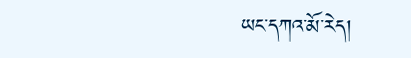ཡང་དཀའ་མོ་རེད།